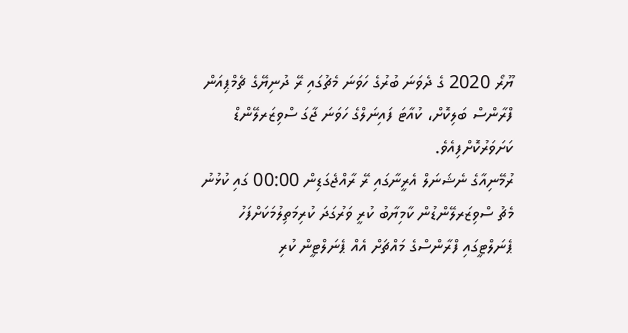ޔޫރޯ 2020 ގެ ދެވަނަ ބުރުގެ ހަވަނަ މެޗުގައި ރޭ ދުނިޔޭގެ ޗެމްޕިއަން ފްރާންސް ބަލިކޮށް، ކުއާޓަ ފައިނަލްގެ ހަވަނަ ޖާގަ ސްވިޒަރލޭންޑް ކަށަވަރުކޮށްފިއެވެ.
ރުމޭނިއާގެ ނެޝަނަލް އެރީނާގައި ރޭ ރާއްޖެގަޑިން 00:00 ގައި ކުޅުނު މެޗު ސްވިޒަރލޭންޑުން ކާމިޔާބު ކުރީ ވަރުގަދަ ކުރިމަތިލުމަކަށްފަހު ޕެނަލްޓީގައި ފްރާންސްގެ މައްޗަށް އެއް ޕެނަލްޓީން ކުރި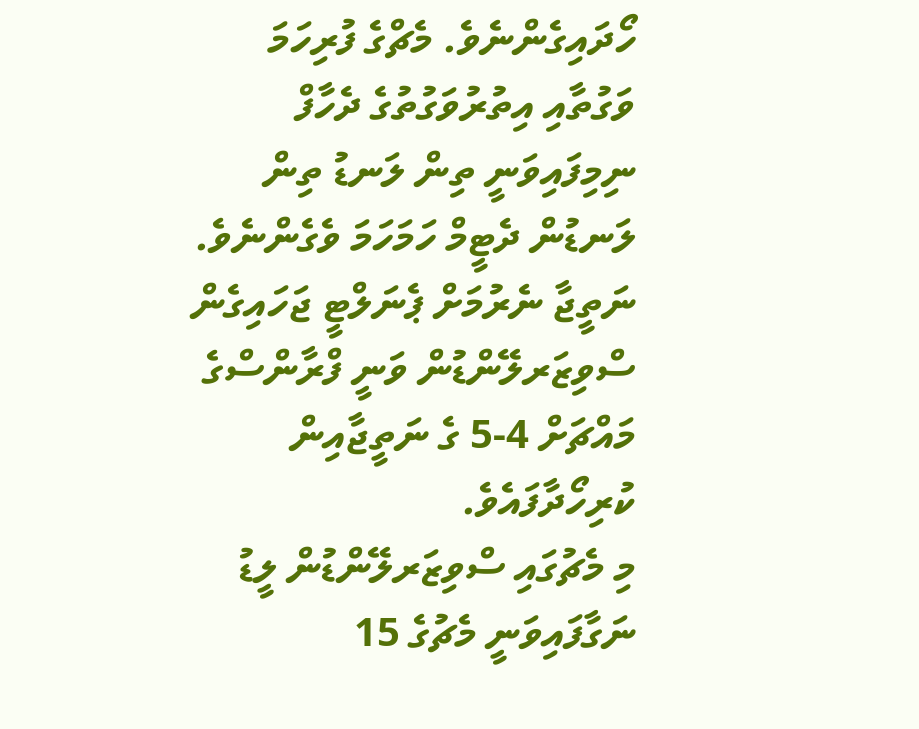ހޯދައިގެންނެވެ. މެޗްގެ ފުރިހަމަ ވަގުތާއި އިތުރުވަގުތުގެ ދެހާފް ނިމިފައިވަނީ ތިން ލަނޑު ތިން ލަނޑުން ދެޓީމް ހަމަހަމަ ވެގެންނެވެ. ނަތީޖާ ނެރުމަށް ޕެނަލްޓީ ޖަހައިގެން ސްވިޒަރލޭންޑުން ވަނީ ފްރާންސްގެ މައްޗަށް 4-5 ގެ ނަތީޖާއިން ކުރިހޯދާފައެވެ.
މި މެޗުގައި ސްވިޒަރލޭންޑުން ލީޑު ނަގާފައިވަނީ މެޗުގެ 15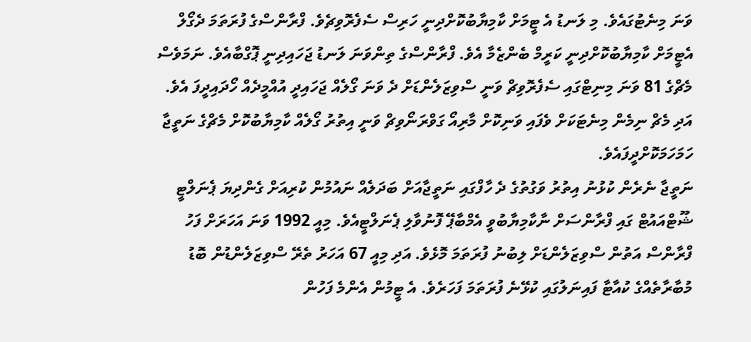ވަނަ މިނެޓުގައެވެ. މި ލަނޑު އެ ޓީމަށް ކާމިޔާބުކޮށްދިނީ ހަރިސް ސެފެރޮވިޗެވެ. ފްރާންސްގެ ފުރަތަމަ ދެގޯލް އެޓީމަށް ކާމިޔާބުކޮށްދިނީ ކަރީމް ބެންޒެމާ އެވެ. ފްރާންސްގެ ތިންވަނަ ލަނޑު ޖަހައިދިނީ ޕޮގްބާއެވެ. ނަމަވެސް މެޗްގެ 81 ވަނަ މިނިޓްގައި ސެފެރޮވިޗް ވަނީ ސްވިޒަލެންޑަށް ދެ ވަނަ ގޯލެއް ޖަހައިދީ އުއްމީދެއް ހޯދައިދީފަ އެވެ. އަދި މެޗް ނިމެން މިނެޓަކަށް ވެފައި ވަނިކޮށް މާރިއޯ ގަވްރަނޯވިޗް ވަނީ އިތުރު ގޯލެއް ކާމިޔާބުކޮށް މެޗްގެ ނަތީޖާ ހަމަހަމަކޮށްދީފައެވެ.
ނަތީޖާ ނެރެން ކުޅުނު އިތުރު ވަގުތުގެ ދެ ހާފްގައި ނަތީޖާއަށް ބަދަލެއް ނައުމުން ކުރިއަށް ގެންދިޔަ ޕެނަލްޓީ ޝޫޓްއައުޓް ގައި ފްރާންސަށް ނާކާމިޔާބުވީ އެމްބާޕޭ ފޮނުވާލި ޕެނަލްޓީއެވެ. މިއީ 1992 ވަނަ އަހަރަށް ފަހު ފްރާންސް އަތުން ސްވިޒަލެންޑަށް ލިބުނު ފުރަތަމަ މޮޅެވެ. އަދި މިއީ 67 އަހަރު ތެރޭ ސްވިޒަލެންޑުން ބޮޑު މުބާރާތެއްގެ ކުއާޓާ ފައިނަލުގައި ކުޅޭނެ ފުރަތަމަ ފަހަރެވެ. އެ ޓީމުން އެންމެ ފަހުން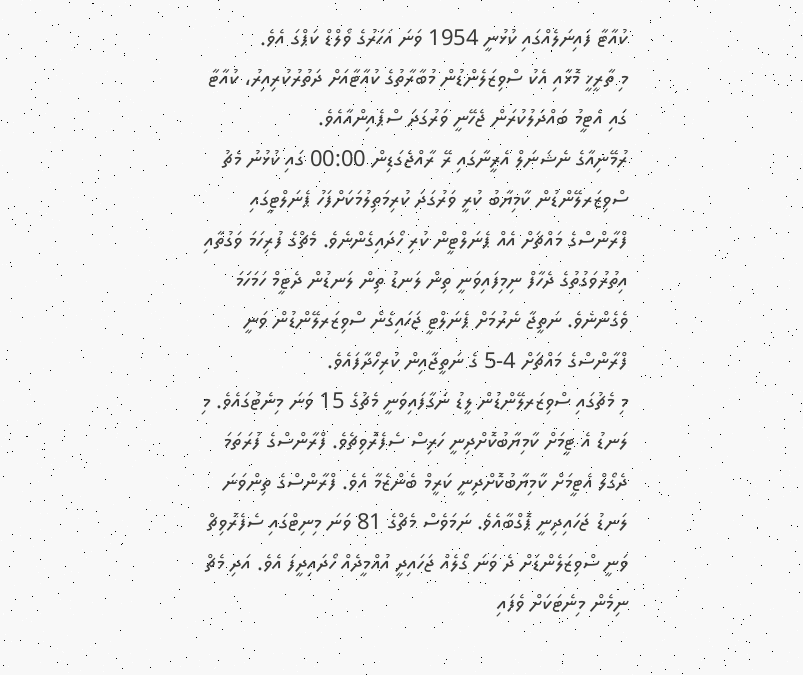ކުއާޓާ ފައިނަލެއްގައި ކުޅުނީ 1954 ވަނަ އަހަރުގެ ވޯލްޑް ކަޕްގަ އެވެ.
މި ތާރީޚީ މޮޅާއި އެކު ސްވިޒަލެންޑުން މުބާރާތުގެ ކުއާޓާއަށް ދަތުރުކުރިއިރު، ކުއާޓާ ގައި އެޓީމު ބައްދަލުކުރަން ޖެހޭނީ ވަރުގަދަ ސްޕެއިންއާއެވެ.
ރުމޭނިއާގެ ނެޝަނަލް އެރީނާގައި ރޭ ރާއްޖެގަޑިން 00:00 ގައި ކުޅުނު މެޗު ސްވިޒަރލޭންޑުން ކާމިޔާބު ކުރީ ވަރުގަދަ ކުރިމަތިލުމަކަށްފަހު ޕެނަލްޓީގައި ފްރާންސްގެ މައްޗަށް އެއް ޕެނަލްޓީން ކުރި ހޯދައިގެންނެވެ. މެޗްގެ ފުރިހަމަ ވަގުތާއި އިތުރުވަގުތުގެ ދެހާފް ނިމިފައިވަނީ ތިން ލަނޑު ތިން ލަނޑުން ދެޓީމް ހަމަހަމަ ވެގެންނެވެ. ނަތީޖާ ނެރުމަށް ޕެނަލްޓީ ޖަހައިގެން ސްވިޒަރލޭންޑުން ވަނީ ފްރާންސްގެ މައްޗަށް 4-5 ގެ ނަތީޖާއިން ކުރިހޯދާފައެވެ.
މި މެޗުގައި ސްވިޒަރލޭންޑުން ލީޑު ނަގާފައިވަނީ މެޗުގެ 15 ވަނަ މިނެޓުގައެވެ. މި ލަނޑު އެ ޓީމަށް ކާމިޔާބުކޮށްދިނީ ހަރިސް ސެފެރޮވިޗެވެ. ފްރާންސްގެ ފުރަތަމަ ދެގޯލް އެޓީމަށް ކާމިޔާބުކޮށްދިނީ ކަރީމް ބެންޒެމާ އެވެ. ފްރާންސްގެ ތިންވަނަ ލަނޑު ޖަހައިދިނީ ޕޮގްބާއެވެ. ނަމަވެސް މެޗްގެ 81 ވަނަ މިނިޓްގައި ސެފެރޮވިޗް ވަނީ ސްވިޒަލެންޑަށް ދެ ވަނަ ގޯލެއް ޖަހައިދީ އުއްމީދެއް ހޯދައިދީފަ އެވެ. އަދި މެޗް ނިމެން މިނެޓަކަށް ވެފައި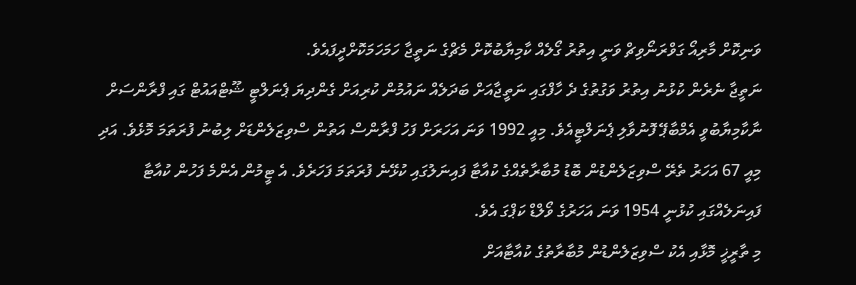ވަނިކޮށް މާރިއޯ ގަވްރަނޯވިޗް ވަނީ އިތުރު ގޯލެއް ކާމިޔާބުކޮށް މެޗްގެ ނަތީޖާ ހަމަހަމަކޮށްދީފައެވެ.
ނަތީޖާ ނެރެން ކުޅުނު އިތުރު ވަގުތުގެ ދެ ހާފްގައި ނަތީޖާއަށް ބަދަލެއް ނައުމުން ކުރިއަށް ގެންދިޔަ ޕެނަލްޓީ ޝޫޓްއައުޓް ގައި ފްރާންސަށް ނާކާމިޔާބުވީ އެމްބާޕޭ ފޮނުވާލި ޕެނަލްޓީއެވެ. މިއީ 1992 ވަނަ އަހަރަށް ފަހު ފްރާންސް އަތުން ސްވިޒަލެންޑަށް ލިބުނު ފުރަތަމަ މޮޅެވެ. އަދި މިއީ 67 އަހަރު ތެރޭ ސްވިޒަލެންޑުން ބޮޑު މުބާރާތެއްގެ ކުއާޓާ ފައިނަލުގައި ކުޅޭނެ ފުރަތަމަ ފަހަރެވެ. އެ ޓީމުން އެންމެ ފަހުން ކުއާޓާ ފައިނަލެއްގައި ކުޅުނީ 1954 ވަނަ އަހަރުގެ ވޯލްޑް ކަޕްގަ އެވެ.
މި ތާރީޚީ މޮޅާއި އެކު ސްވިޒަލެންޑުން މުބާރާތުގެ ކުއާޓާއަށް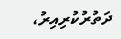ދަތުރުކުރިއިރު،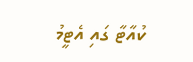ކުއާޓާ ގައި އެޓީމު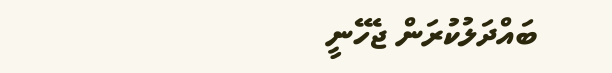ބައްދަލުކުރަން ޖެހޭނީ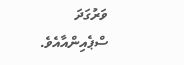ވަރުގަދަ ސްޕެއިންއާއެވެ.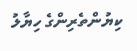ކިޔުންތެރިންގެ ހިޔާލު